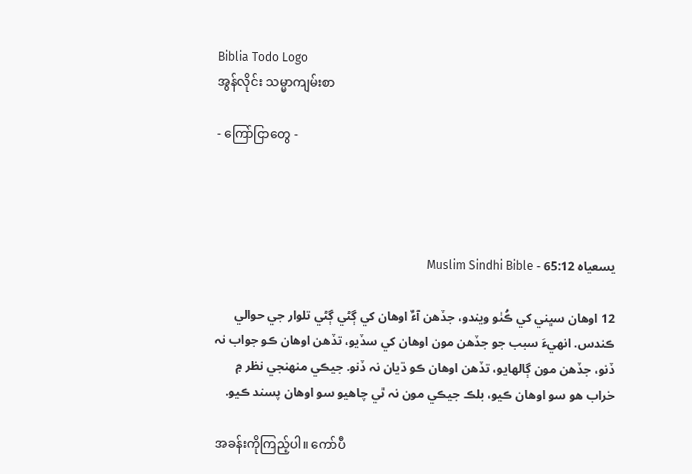Biblia Todo Logo
အွန်လိုင်း သမ္မာကျမ်းစာ

- ကြော်ငြာတွေ -




يسعياہ 65:12 - Muslim Sindhi Bible

12 اوهان سڀني کي ڪُٺو ويندو، جڏهن آءٌ اوهان کي ڳڻي ڳڻي تلوار جي حوالي ڪندس. انهيءَ سبب جو جڏهن مون اوهان کي سڏيو، تڏهن اوهان ڪو جواب نہ ڏنو، جڏهن مون ڳالهايو، تڏهن اوهان ڪو ڌيان نہ ڏنو. جيڪي منهنجي نظر ۾ خراب هو سو اوهان ڪيو، بلڪ جيڪي مون نہ ٿي چاهيو سو اوهان پسند ڪيو.

အခန်းကိုကြည့်ပါ။ ကော်ပီ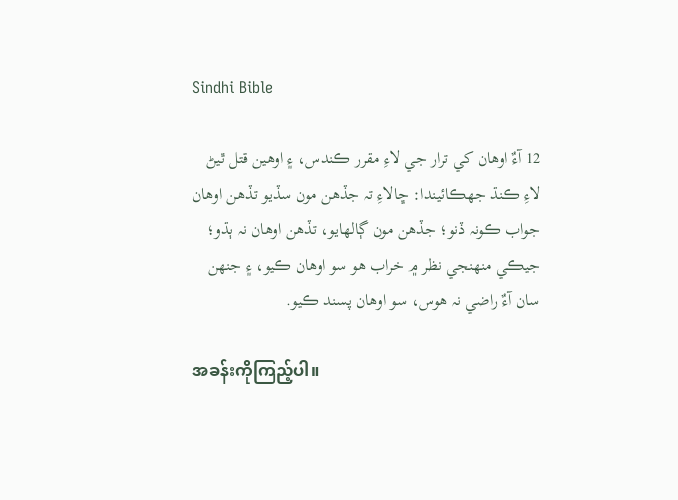Sindhi Bible

12 آءٌ اوهان کي ترار جي لاءِ مقرر ڪندس، ۽ اوهين قتل ٿيڻ لاءِ ڪنڌ جهڪائيندا: ڇالاءِ تہ جڏهن مون سڏيو تڏهن اوهان جواب ڪونہ ڏنو؛ جڏهن مون ڳالهايو، تڏهن اوهان نہ ٻڌو؛ جيڪي منهنجي نظر ۾ خراب هو سو اوهان ڪيو، ۽ جنهن سان آءٌ راضي نہ هوس، سو اوهان پسند ڪيو.

အခန်းကိုကြည့်ပါ။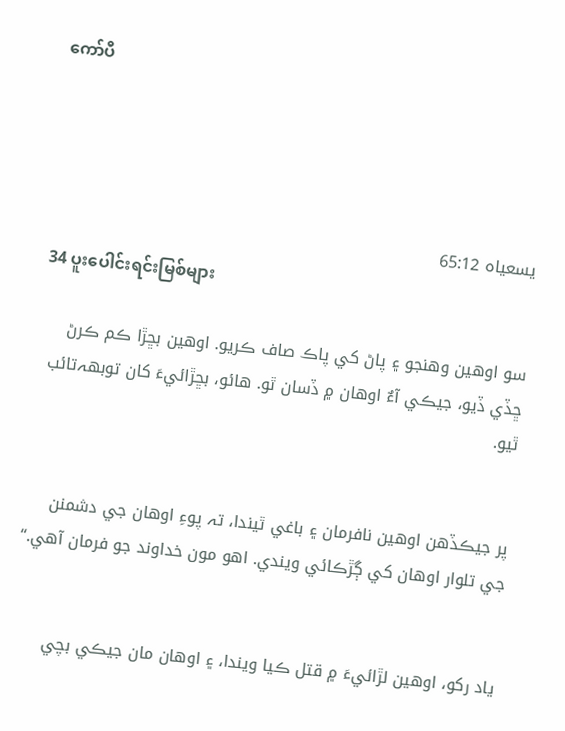ကော်ပီ




يسعياہ 65:12
34 ပူးပေါင်းရင်းမြစ်များ

سو اوهين وهنجو ۽ پاڻ کي پاڪ صاف ڪريو. اوهين بڇڙا ڪم ڪرڻ ڇڏي ڏيو، جيڪي آءٌ اوهان ۾ ڏسان ٿو. هائو، بڇڙائيءَ کان توبهہ‌تائب ٿيو.


پر جيڪڏهن اوهين نافرمان ۽ باغي ٿيندا، تہ پوءِ اوهان جي دشمنن جي تلوار اوهان کي ڳڙڪائي ويندي. اهو مون خداوند جو فرمان آهي.“


ياد رکو، اوهين لڙائيءَ ۾ قتل ڪيا ويندا، ۽ اوهان مان جيڪي بچي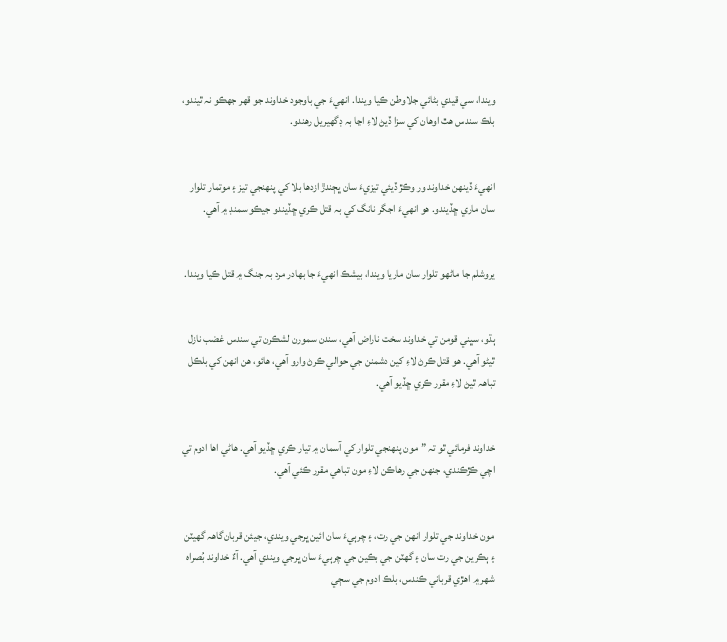ويندا، سي قيدي بڻائي جلاوطن ڪيا ويندا. انهيءَ جي باوجود خداوند جو قهر جھڪو نہ ٿيندو، بلڪ سندس هٿ اوهان کي سزا ڏيڻ لاءِ اڃا بہ ڊگھيريل رهندو.


انهيءَ ڏينهن خداوند ور وڪڙ ڏيئي تيزيءَ سان ڀڄندڙ ازدها بلا کي پنهنجي تيز ۽ موتمار تلوار سان ماري ڇڏيندو. هو انهيءَ اجگر نانگ کي بہ قتل ڪري ڇڏيندو جيڪو سمنڊ ۾ آهي.


يروشلم جا ماڻهو تلوار سان ماريا ويندا، بيشڪ انهيءَ جا بهادر مرد بہ جنگ ۾ قتل ڪيا ويندا.


ٻڌو، سڀني قومن تي خداوند سخت ناراض آهي، سندن سمورن لشڪرن تي سندس غضب نازل ٿيڻو آهي. هو قتل ڪرڻ لاءِ کين دشمنن جي حوالي ڪرڻ وارو آهي، هائو، هن انهن کي بلڪل تباهہ ٿيڻ لاءِ مقرر ڪري ڇڏيو آهي.


خداوند فرمائي ٿو تہ ”مون پنهنجي تلوار کي آسمان ۾ تيار ڪري ڇڏيو آهي. هاڻي اها ادوم تي اچي ڪڙڪندي، جنهن جي رهاڪن لاءِ مون تباهي مقرر ڪئي آهي.


مون خداوند جي تلوار انهن جي رت، ۽ چرٻيءَ سان ائين ڀرجي ويندي، جيئن قربان‌گاهہ گھيٽن ۽ ٻڪرين جي رت سان ۽ گھٽن جي بڪين جي چرٻيءَ سان ڀرجي ويندي آهي. آءٌ خداوند بُصراہ شهر ۾ اهڙي قرباني ڪندس، بلڪ ادوم جي سڄي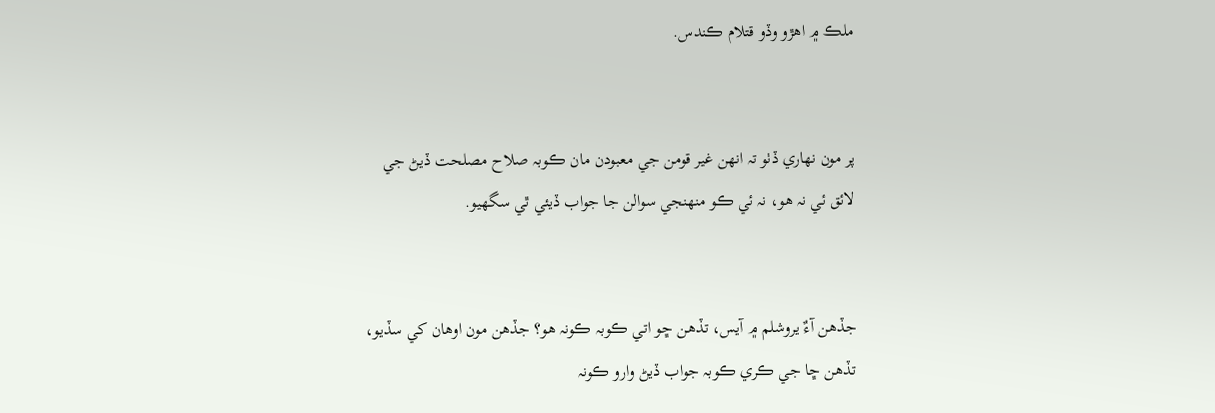ملڪ ۾ اهڙو وڏو قتلام ڪندس.


پر مون نهاري ڏٺو تہ انهن غير قومن جي معبودن مان ڪوبہ صلاح مصلحت ڏيڻ جي لائق ئي نہ هو، نہ ئي ڪو منهنجي سوالن جا جواب ڏيئي ٿي سگھيو.


جڏهن آءٌ يروشلم ۾ آيس، تڏهن ڇو اتي ڪوبہ ڪونہ هو؟ جڏهن مون اوهان کي سڏيو، تڏهن ڇا جي ڪري ڪوبہ جواب ڏيڻ وارو ڪونہ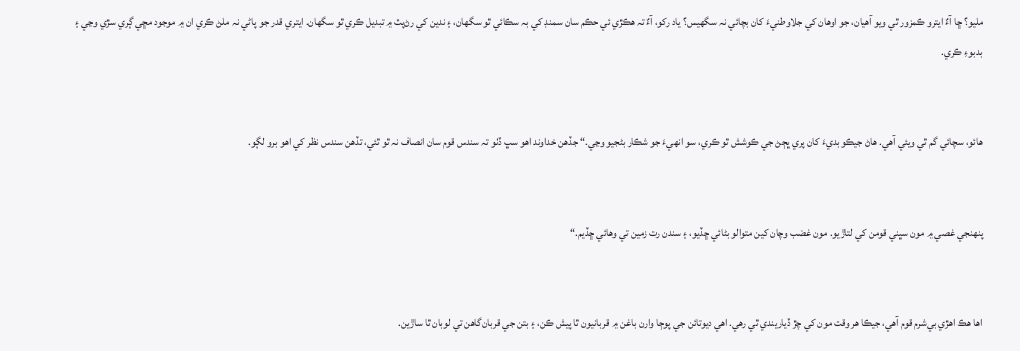مليو؟ ڇا آءٌ ايترو ڪمزور ٿي ويو آهيان، جو اوهان کي جلاوطنيءَ کان بچائي نہ سگھيس؟ ياد رکو، آءٌ تہ هڪڙي ئي حڪم سان سمنڊ کي بہ سڪائي ٿو سگھان، ۽ ندين کي رڻ‌پٽ ۾ تبديل ڪري ٿو سگھان. ايتري قدر جو پاڻي نہ ملڻ ڪري ان ۾ موجود مڇي ڳري سڙي وڃي ۽ بدبوءِ ڪري.


هائو، سچائي گم ٿي ويئي آهي. هاڻ جيڪو بديءَ کان پري ڀڄڻ جي ڪوشش ٿو ڪري، سو انهيءَ جو شڪار بڻجيو وڃي.“ جڏهن خداوند اهو سڀ ڏٺو تہ سندس قوم سان انصاف نہ ٿو ٿئي، تڏهن سندس نظر کي اهو برو لڳو.


پنهنجي غصي ۾ مون سڀني قومن کي لتاڙيو. مون غضب وچان کين متوالو بڻائي ڇڏيو، ۽ سندن رت زمين تي وهائي ڇڏيم.“


اها هڪ اهڙي بي‌شرم قوم آهي، جيڪا هر وقت مون کي چڙ ڏياريندي ٿي رهي. اهي ديوتائن جي پوڄا وارن باغن ۾ قربانيون ٿا پيش ڪن، ۽ بتن جي قربان‌گاهن تي لوبان ٿا ساڙين.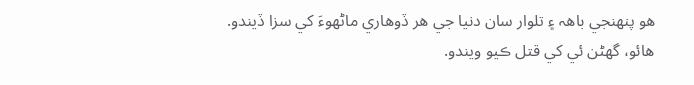هو پنهنجي باهہ ۽ تلوار سان دنيا جي هر ڏوهاري ماڻهوءَ کي سزا ڏيندو. هائو، گھڻن ئي کي قتل ڪيو ويندو.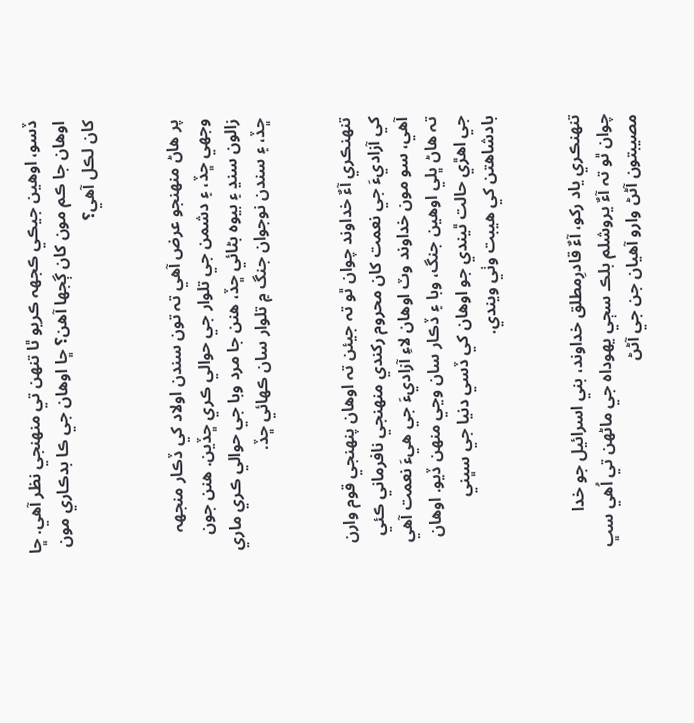ڏسو، اوهين جيڪي ڪجھہ ڪريو ٿا تنهن تي منهنجي نظر آهي. ڇا اوهان جا ڪم مون کان ڳجھا آهن؟ ڇا اوهان جي ڪا بدڪاري مون کان لڪل آهي؟


پر هاڻ منهنجو عرض آهي تہ تون سندن اولاد کي ڏڪار منجھہ وجھي ڇڏ، ۽ دشمن جي تلوار جي حوالي ڪري ڇڏين. هنن جون زالون سنڍ ۽ بيوہ بڻائي ڇڏ، هنن جا مرد وبا جي حوالي ڪري ماري ڇڏ، ۽ سندن نوجوان جنگ ۾ تلوار سان ڪهائي ڇڏ.


تنهنڪري آءٌ خداوند چوان ٿو تہ جيئن تہ اوهان پنهنجي قوم وارن کي آزاديءَ جي نعمت کان محروم رکندي منهنجي نافرماني ڪئي آهي، سو مون خداوند وٽ اوهان لاءِ آزاديءَ جي هيءَ نعمت آهي تہ هاڻ ڀلي اوهين جنگ، وبا ۽ ڏڪار سان وڃي منهن ڏيو. اوهان جي اهڙي حالت ٿيندي جو اوهان کي ڏسي دنيا جي سڀني بادشاهتن کي هيبت وٺي ويندي.


تنهنڪري ياد رکو، آءٌ قادرِمطلق خداوند، بني اسرائيل جو خدا چوان ٿو تہ آءٌ يروشلم بلڪ سڄي يهوداہ جي ماڻهن تي اُهي سڀ مصيبتون آڻڻ وارو آهيان جن جي آڻڻ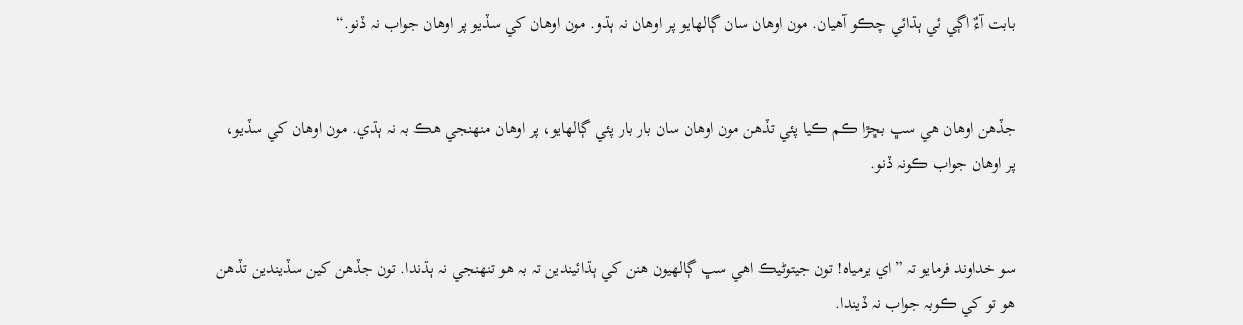بابت آءٌ اڳي ئي ٻڌائي چڪو آهيان. مون اوهان سان ڳالهايو پر اوهان نہ ٻڌو. مون اوهان کي سڏيو پر اوهان جواب نہ ڏنو.“


جڏهن اوهان هي سڀ بڇڙا ڪم ڪيا پئي تڏهن مون اوهان سان بار بار پئي ڳالهايو، پر اوهان منهنجي هڪ بہ نہ ٻڌي. مون اوهان کي سڏيو، پر اوهان جواب ڪونہ ڏنو.


سو خداوند فرمايو تہ ”اي يرمياہ! تون جيتوڻيڪ اهي سڀ ڳالهيون هنن کي ٻڌائيندين تہ بہ هو تنهنجي نہ ٻڌندا. تون جڏهن کين سڏيندين تڏهن هو تو کي ڪوبہ جواب نہ ڏيندا.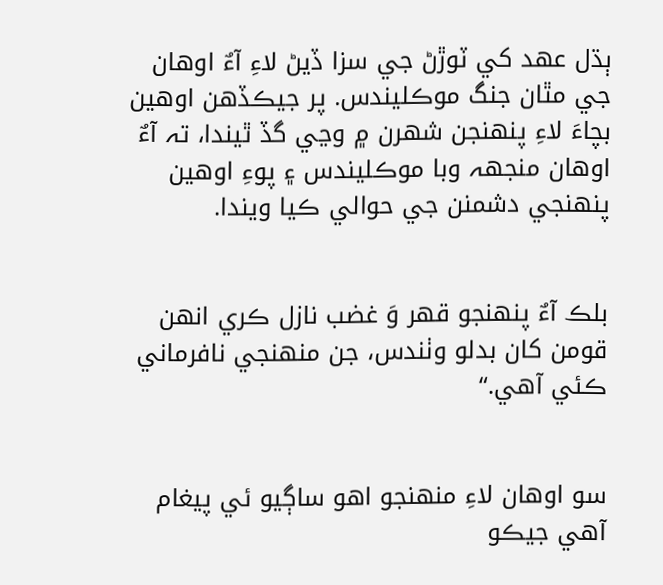ٻڌل عهد کي ٽوڙڻ جي سزا ڏيڻ لاءِ آءٌ اوهان جي مٿان جنگ موڪليندس. پر جيڪڏهن اوهين بچاءَ لاءِ پنهنجن شهرن ۾ وڃي گڏ ٿيندا، تہ آءٌ اوهان منجھہ وبا موڪليندس ۽ پوءِ اوهين پنهنجي دشمنن جي حوالي ڪيا ويندا.


بلڪ آءٌ پنهنجو قهر وَ غضب نازل ڪري انهن قومن کان بدلو وٺندس، جن منهنجي نافرماني ڪئي آهي.“


سو اوهان لاءِ منهنجو اهو ساڳيو ئي پيغام آهي جيڪو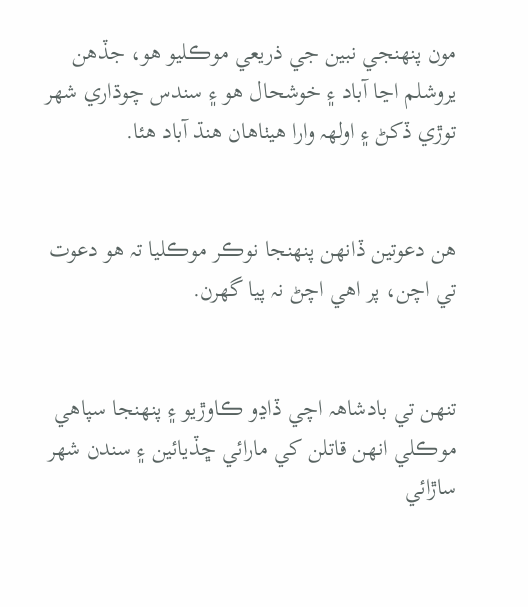مون پنهنجي نبين جي ذريعي موڪليو هو، جڏهن يروشلم اڃا آباد ۽ خوشحال هو ۽ سندس چوڌاري شهر توڙي ڏکڻ ۽ اولهہ وارا هيٺاهان هنڌ آباد هئا.


هن دعوتين ڏانهن پنهنجا نوڪر موڪليا تہ هو دعوت تي اچن، پر اهي اچڻ نہ پيا گھرن.


تنهن تي بادشاهہ اچي ڏاڍو ڪاوڙيو ۽ پنهنجا سپاهي موڪلي انهن قاتلن کي مارائي ڇڏيائين ۽ سندن شهر ساڙائي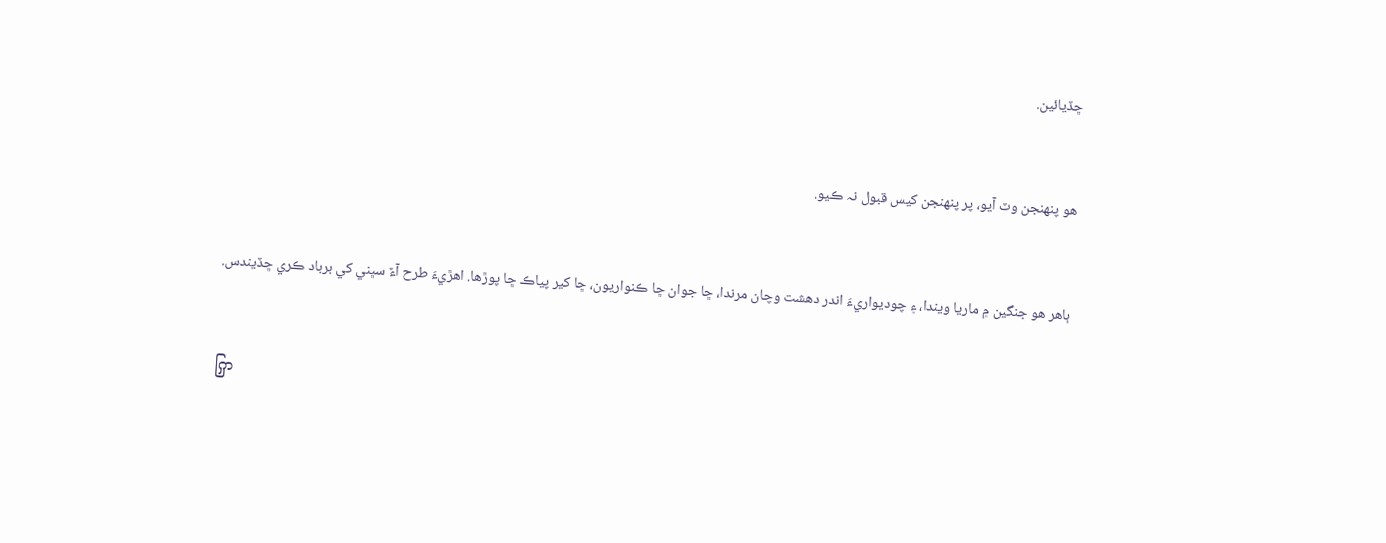ڇڏيائين.


هو پنهنجن وٽ آيو، پر پنهنجن کيس قبول نہ ڪيو.


ٻاهر هو جنگين ۾ ماريا ويندا، ۽ چوديواريءَ اندر دهشت وچان مرندا، ڇا جوان ڇا ڪنواريون، ڇا کير پياڪ ڇا پوڙها. اهڙيءَ طرح آءٌ سڀني کي برباد ڪري ڇڏيندس.


ကြှ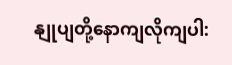နျုပျတို့နောကျလိုကျပါ: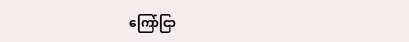ကြော်ငြာ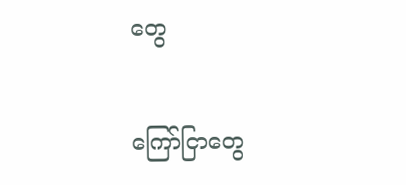တွေ


ကြော်ငြာတွေ